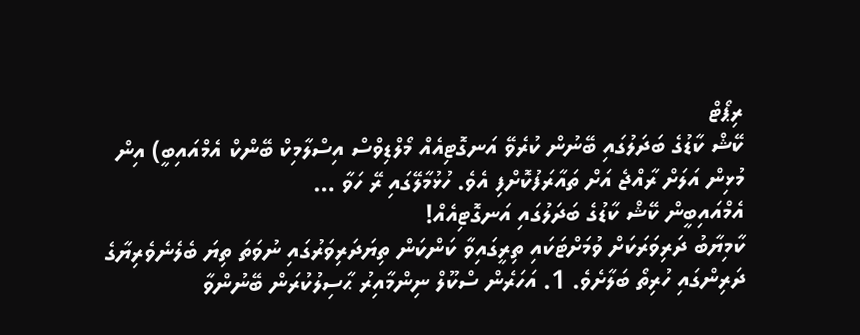ރިޕޯޓް
ކޭޝް ކާޑުގެ ބަދަލުގައި ބޭނުން ކުރެވޭ އަނގޮޓިއެއް މޯލްޑިވްސް އިސްލާމިކް ބޭންކް އެމްއައިބީ) އިން މުޅިން އަލަށް ރާއްޖެ އަށް ތައާރަފުކޮށްފި އެވެ. ހުޅުމާލޭގައި ރޭ ހަވާ …
އެމްއައިބީން ކޭޝް ކާޑުގެ ބަދަލުގައި އަނގޮޓިއެއް!
ކާމިޔާބު ދަރިވަރަކަށް ވުމަށްޓަކައި ތިރީގައިވާ ކަންކަން ތިޔަދަރިވަރުގައި ނުވަތަ ތިޔަ ބެލެނެވެރިޔާގެ ދަރިންގައި ހުރިތޯ ބަލާށެވެ. 1. އަހަރެން ސްކޫލް ނިންމާއިރު ޙާސިލުކުރަން ބޭނުންވާ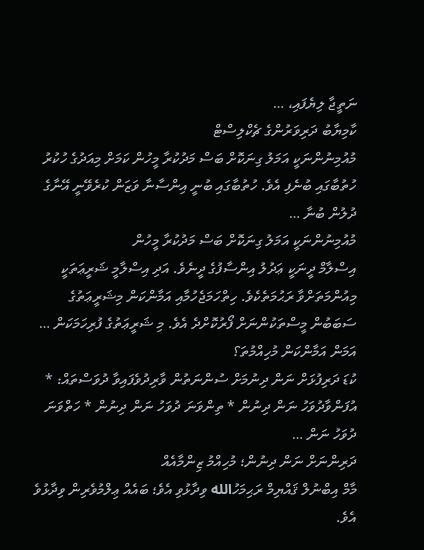ނަތީޖާ ލިޔެފައި، …
ކާމިޔާބު ދަރިވަރުންގެ ޗެކްލިސްޓް
މުއުމިނުންނަކީ އަމަލު ގިނަކޮށް ބަސް މަދުކުރާ މީހުން ކަމަށް މިއަދުގެ ހުކުރު ހުތުބާގައި ބުނެފި އެވެ. ހުތުބާގައި ބުނީ އިންސާނާ ވަޒަން ކުރެވޭނީ އޭނާގެ ދުލުން ބުނާ …
މުއުމިނުންނަކީ އަމަލު ގިނަކޮށް ބަސް މަދުކުރާ މީހުން
އިސްލާމް ދީނަކީ ޢަދުލު އިންސާފުގެ ދީނެވެ. އަދި އިސްލާމީ ޝަރީޢަތަކީ މިއުންމަތަށްވާ ރަޙުމަތެކެވެ. ހިތްހަމަޖެހުމާއި އަމާންކަން މިޝަރީޢަތުގެ ސަބަބުން މީސްތަކުންނަށް ފޯރުކޮށްދެ އެވެ. މި ޝަރީޢަތުގެ ފުރިހަމަކަން …
އަމަން އަމާންކަން މުހިއްމުތަ؟
ކުޑަ ދަރިފުޅަށް ނަން ދިނުމަށް ސުންނަތުން ވާރިދުވެފައިވާ ދުވަސްތައް: * އުފަންވާދުވަހު ނަން ދިނުން * ތިންވަނަ ދުވަހު ނަން ދިނުން * ހަތްވަނަ ދުވަހު ނަން …
ދަރިންނަށް ނަން ދިނުން؛ މުހިއްމު ޒިންމާއެއް
މާމް އިބްނުލް ޤައްޔިމް ރަޙިމަހުالله ވިދާޅުވި އެވެ؛ ބައެއް ޢިލްމުވެރިން ވިދާޅުވެ އެވެ.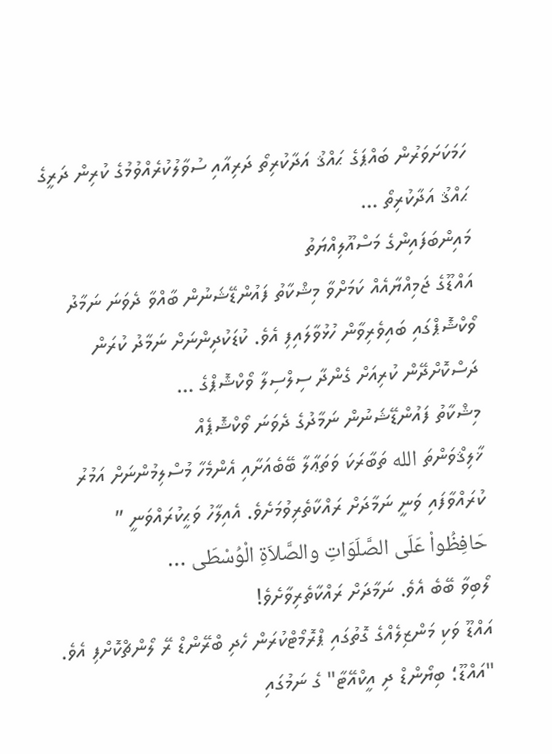ހަމަކަށަވަރުން ބައްޕަގެ ޙައްޤު އަދާކުރިތޯ ދަރިއާއި ސުވާލުކުރެއްވުމުގެ ކުރިން ދަރީގެ ޙައްޤު އަދާކުރިތޯ …
މައިންބަފައިންގެ މަސްއޫލިއްޔަތު
އައްޑޫގެ ޖަމިއްޔާއެއް ކަމަށްވާ މިޝްކާތު ފައުންޑޭޝަނުން ބާއްވާ ދެވަނަ ނަމާދު ވޯކްޝޮޕްގައި ބައިވެރިވާން ހުޅުވާލައިފި އެވެ. ކުޑަކުދިންނަށް ނަމާދު ކުރަން ދަސްކޮށްދޭން ކުރިއަށް ގެންދާ ސިލްސިލާ ވޯކްޝޮޕްގެ …
މިޝްކާތު ފައުންޑޭޝަނުން ނަމާދުގެ ދެވަނަ ވޯކްޝޮޕެއް
ޚާލިޤްވަންތަ الله ތަބާރަކަ ވަތަޢާލާ ބޭބެއަށާއި އެންމެހާ މުސްލިމުންނަށް އަމުރު ކުރައްވާފައި ވަނީ ނަމާދަށް ރައްކާތެރިވުމަށެވެ. އެއިލާހު ވަޙީކުރައްވަނީ ” حَافِظُواْ عَلَى الصَّلَوَاتِ والصَّلاَةِ الْوُسْطَى …
ލޯބިވާ ބޭބެ އެވެ. ނަމާދަށް ރައްކާތެރިވާށެވެ!
އައްޑޫ ވަކި މަންޒިލެއްގެ ގޮތުގައި ޕްރޮމޯޓްކުރަން ހެދި ބްރޭންޑް ރޭ ލޯންޗްކޮށްފި އެވެ. "އައްޑޫ؛ ބިޔޯންޑް ދި އީކްއޭޓާ" ގެ ނަމުގައި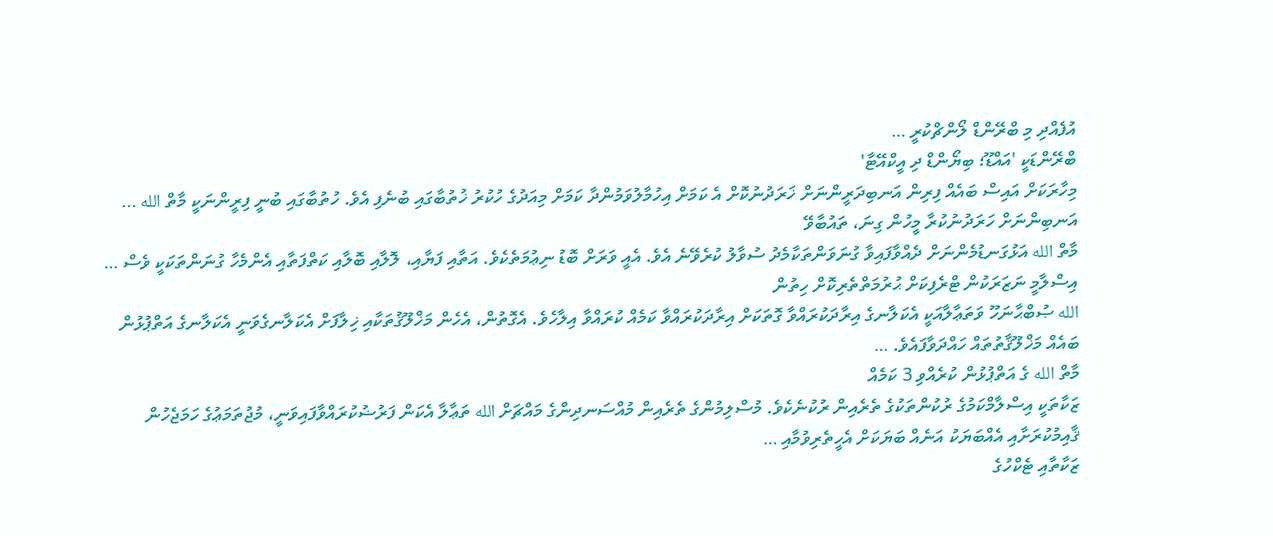އުފެއްދި މި ބްރޭންޑް ލޯންޗްކުރީ …
ބްރޭންޑަކީ 'އައްޑޫ؛ ބިޔޯންޑް ދި އީކްއޭޓާ'
މިހާރަކަށް އައިސް ބައެއް ފިރިން އަނބިދަރީންނަށް ޚަރަދުނުކޮށް އެ ކަމަށް އިހުމާލުވަމުންދާ ކަމަށް މިއަދުގެ ހުކުރު ޚުތުބާގައި ބުނެފި އެވެ. ހުތުބާގައި ބުނީ ފިރީންނަކީ މާތް الله …
އަނބިންނަށް ހަރަދުނުކުރާ މީހުން ގިނަ، ތައުބާވޭ
މާތް الله އަޅުގަނޑުމެންނަށް ދެއްވާފައިވާ ގުނަވަންތަކާމެދު ސުވާލު ކުރެވޭނެ އެވެ. އެއީ ވަރަށް ބޮޑު ނިޢުމަތެކެވެ. އަތާއި ފަޔާއި، ލޮލާއި ބޮލާއި ކަތްފަތާއި އެންމެހާ ގުނަންތަކަކީ ވެސް …
އިސްލާމީ ނަޒަރަކުން ޓްރެފިކަށް ޙުރުމަތްތެރިކޮށް ހިތުން
الله ޞުބްޙާނަހޫ ވަތަޢާލާއަކީ އެކަލާނގެ އިރާދަކުރައްވާ ގޮތަކަށް އިރާދަކުރައްވާ ކަމެއް ކުރައްވާ އިލާހެވެ. އެގޮތުން، އެހެން މަޚްލޫޤުތަކާއި ޚިލާފަށް އެކަލާނގެވަނީ އެކަލާނގެ އަތްޕުޅުން ބައެއް މަޚްލޫޤާތުތައް ހައްދަވާފައެވެ. …
މާތް الله ގެ އަތްޕުޅުން ކުރެއްވި 3 ކަމެއް
ޒަކާތަކީ އިސްލާމްކަމުގެ ރުކުންތަކުގެ ތެރެއިން ރުކުނެކެވެ. މުސްލިމުންގެ ތެރެއިން މުއްސަނދިންގެ މައްޗަށް الله ތަޢާލާ އެކަން ފަރުޟުކުރައްވާފައިވަނީ، މުޖުތަމަޢުގެ ހަމަޖެހުން ޤާއިމުކުރަށާއި އެއްބަޔަކު އަނެއް ބަޔަކަށް އެހީތެރިވުމާއި …
ޒަކާތާއި ޓެކްހުގެ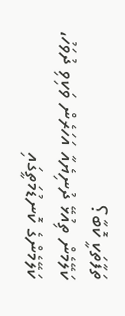ތަފާތަކީ ކޮބާ؟
ކަލޭމެން ތިއުޅޭ ދުނިޔެއާ އަހަރެން ވަކިވި ދުވަހު، ކަލޭމެންގެ ކޮނޑުމަތީގައި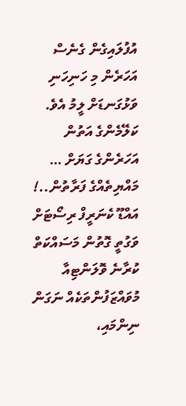އުފުލައިގެން ގެނެސް އަހަރެން މި ހަނިހަނި ވަޅުގަނޑަށް ލީމު އެވެ. ކަލޭމެންގެ އަތުން އަހަރެންގެ ގަޔަށް …
މައްޔިތެއްގެ ފަރާތުން..!
އައްޑޫ ކެނަރީފް ރިސޯޓަށް ވަގުތީ ގޮތުން މަސައްކަތް ކުރާނެ ވޮލަންޓިއާ މުވައްޒަފުންތަކެއް ނަގަން ނިންމައި،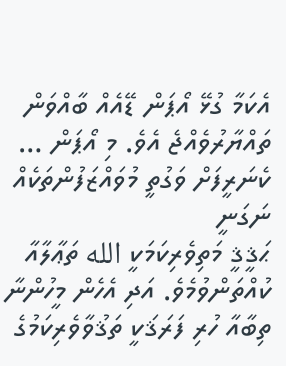އެކަމާ ގުޅޭ އޯޕަން ޑޭއެއް ބާއްވަން ތައްޔާރުވެއްޖެ އެވެ. މި އޯޕަން …
ކެނަރީފަށް ވަގުތީ މުވައްޒަފުންތަކެއް ނަގަނީ
ޙަޤީޤީ މަތިވެރިކަމަކީ الله ތަޢާލާއާ ކުއްތަންވުމެވެ. އަދި އެހެން މީހުންނާ ތިބާއާ ހުރި ފަރަޤަކީ ތަޤުވާވެރިކަމުގެ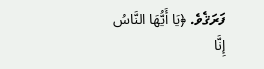ފަރަޤެވެ. ﴿يَا أَيُّهَا النَّاسُ إِنَّا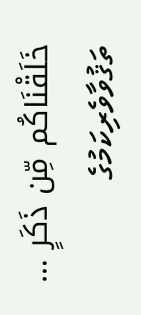خَلَقْنَاكُم مِّن ذَكَرٍ …
ތަޤުވާވެރިކަމުގެ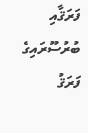ފަރަޤާއި ބުރުސޫރައިގެ ފަރަޤު